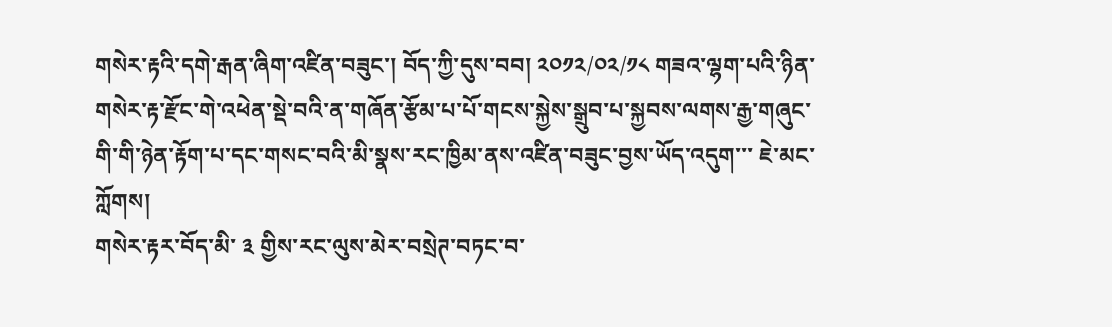གསེར་རྟའི་དགེ་རྒན་ཞིག་འཛིན་བཟུང་། བོད་ཀྱི་དུས་བབ། ༢༠༡༢/༠༢/༡༨ གཟའ་ལྷག་པའི་ཉིན་གསེར་རྟ་རྫོང་གེ་འཕེན་སྡེ་བའི་ན་གཞོན་རྩོམ་པ་པོ་གངས་སྐྱེས་སྒྲུབ་པ་སྐྱབས་ལགས་རྒྱ་གཞུང་གི་གི་ཉེན་རྟོག་པ་དང་གསང་བའི་མི་སྣས་རང་ཁྱིམ་ནས་འཛིན་བཟུང་བྱས་ཡོད་འདུག་་་ ཇེ་མང་ཀློགས།
གསེར་རྟར་བོད་མི་ ༣ གྱིས་རང་ལུས་མེར་བསྲེཊ་བཏང་བ་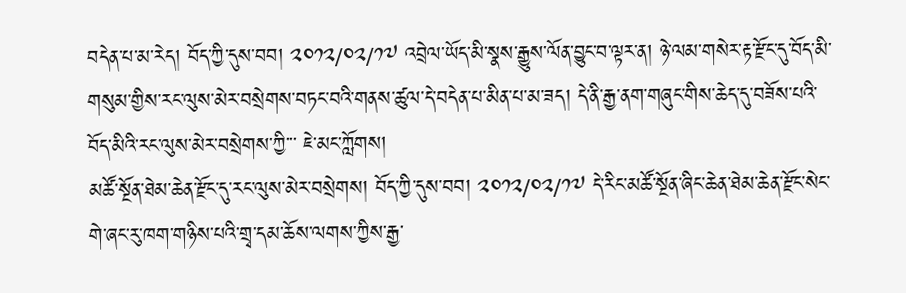བདེན་པ་མ་རེད། བོད་ཀྱི་དུས་བབ། ༢༠༡༢/༠༢/༡༧ འབྲེལ་ཡོད་མི་སྣས་རྒྱུས་ལོན་བྱུང་བ་ལྟར་ན། ཉེ་ལམ་གསེར་རྟ་རྫོང་དུ་བོད་མི་གསུམ་གྱིས་རང་ལུས་མེར་བསྲེགས་བཏང་བའི་གནས་ཚུལ་དེ་བདེན་པ་མིན་པ་མ་ཟད། དེ་ནི་རྒྱ་ནག་གཞུང་གིས་ཆེད་དུ་བཟོས་པའི་བོད་མིའི་རང་ལུས་མེར་བསྲེགས་ཀྱི་་་ ཇེ་མང་ཀློགས།
མཚོ་སྔོན་ཐེམ་ཆེན་རྫོང་དུ་རང་ལུས་མེར་བསྲེགས། བོད་ཀྱི་དུས་བབ། ༢༠༡༢/༠༢/༡༧ དེ་རིང་མཚོ་སྔོན་ཞིང་ཆེན་ཐེམ་ཆེན་རྫོང་སེང་གེ་ཞང་རུ་ཁག་གཉིས་པའི་གྲྭ་དམ་ཆོས་ལགས་ཀྱིས་རྒྱ་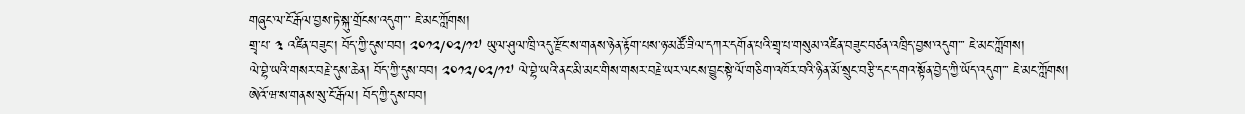གཞུང་ལ་ངོ་རྒོལ་བྱས་ཏེ་སྐུ་གྲོངས་འདུག་་་ ཇེ་མང་ཀློགས།
གྲྭ་པ་ ༣ འཛིན་བཟུང་། བོད་ཀྱི་དུས་བབ། ༢༠༡༢/༠༢/༡༧ ཡུལ་ཤུལ་ཁྲི་འདུ་རྫོང་ས་གནས་ཉེན་རྟོག་པས་ཉ་མཚོ་ཟིལ་དཀར་དགོན་པའི་གྲྭ་པ་གསུམ་འཛིན་བཟུང་བཙན་འཁྲིད་བྱས་འདུག་་་ ཇེ་མང་ཀློགས།
ལེ་བྷེ་ཡའི་གསར་བརྗེ་དུས་ཆེན། བོད་ཀྱི་དུས་བབ། ༢༠༡༢/༠༢/༡༧ ལེ་བྷེ་ཡའི་ནང་མི་མང་གིས་གསར་བརྗེ་ཡར་ལངས་བྱུང་སྟེ་ལོ་གཅིག་འཁོར་བའི་ཉིན་མོ་སྲུང་བརྩི་དང་དགའ་སྟོན་བྱེད་ཀྱི་ཡོད་འདུག་་་ ཇེ་མང་ཀློགས།
ཨེའོ་ཝ་ས་གནས་སུ་ངོ་རྒོལ། བོད་ཀྱི་དུས་བབ།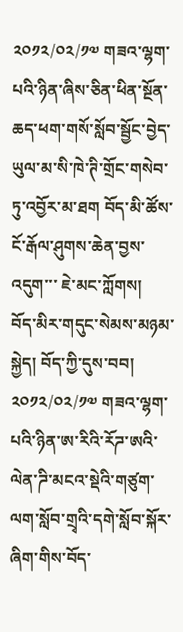༢༠༡༢/༠༢/༡༧ གཟའ་ལྷག་པའི་ཉིན་ཞིས་ཅིན་ཕིན་སྔོན་ཆད་ཕག་གསོ་སློབ་སྦྱོང་བྱེད་ཡུལ་མ་སི་ཁེ་ཊི་གྲོང་གསེབ་ཏུ་འབྱོར་མ་ཐག བོད་མི་ཚོས་ངོ་རྒོལ་ཤུགས་ཆེན་བྱས་འདུག་་་ ཇེ་མང་ཀློགས།
བོད་མིར་གདུང་སེམས་མཉམ་སྐྱེད། བོད་ཀྱི་དུས་བབ། ༢༠༡༢/༠༢/༡༧ གཟའ་ལྷག་པའི་ཉིན་ཨ་རིའི་རོཌ་ཨའི་ལེན་ཌི་མངའ་སྡེའི་གཙུག་ལག་སློབ་གྲྭའི་དགེ་སློབ་སྐོར་ཞིག་གིས་བོད་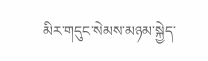མིར་གདུང་སེམས་མཉམ་སྐྱེད་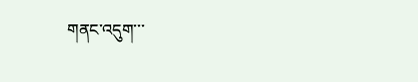གནང་འདུག་་་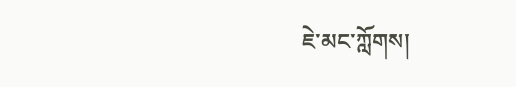ཇེ་མང་ཀློགས།